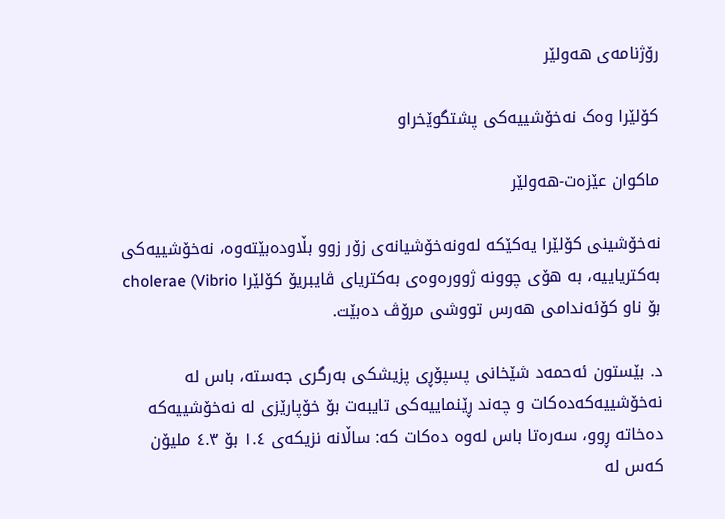رۆژنامەی ھەولێر

کۆلێرا وەک نەخۆشییەکی پشتگوێخراو

ماكوان عێزەت-هەولێر

نەخۆشینی کۆلێرا یەکێکە لەونەخۆشیانەی زۆر زوو بڵاودەبێتەوە، نەخۆشییەکی بەکتریاییە، بە هۆی چوونە ژوورەوەی بەکتریای ڤایبریۆ کۆلێرا cholerae (Vibrio بۆ ناو کۆئەندامی هەرس تووشی مرۆڤ دەبێت.

د. بێستون ئەحمەد شێخانی پسپۆڕی پزیشکی بەرگری جەستە، باس لە نەخۆشییەكەدەكات و چەند ڕێنماییەكی تایبەت بۆ خۆپارێزی لە نەخۆشییەكە دەخاتە ڕوو، سەرەتا باس لەوە دەكات كە: ساڵانە نزیکەی ١.٤ بۆ ٤.٣ ملیۆن کەس لە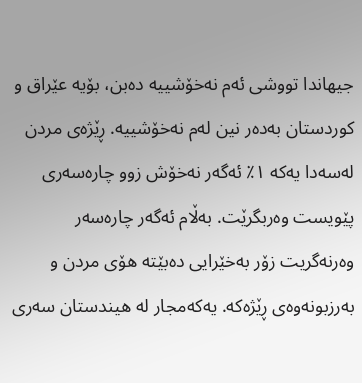جیهاندا تووشی ئەم نەخۆشییە دەبن، بۆیە عێراق و کوردستان بەدەر نین لەم نەخۆشییە. ڕێژەی مردن لەسەدا یەکە ١٪ ئەگەر نەخۆش زوو چارەسەری پێویست وەربگرێت. بەڵام ئەگەر چارەسەر وەرنەگریت زۆر بەخێرایی دەبێتە هۆی مردن و بەرزبونەوەی ڕێژەکە. یەکەمجار لە هیندستان سەری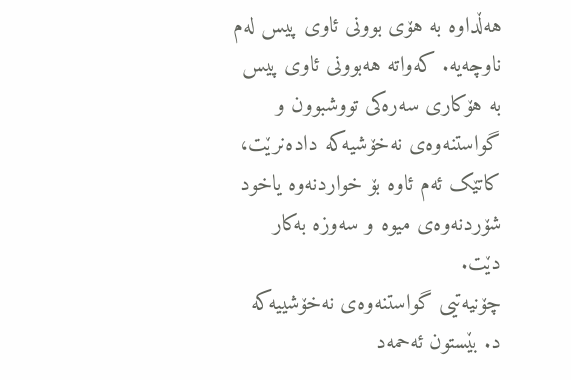هەڵداوە بە هۆی بوونی ئاوی پیس لەم ناوچەیە. کەواتە هەبوونی ئاوی پیس بە هۆکاری سەرەکی تووشبوون و گواستنەوەی نەخۆشیەکە دادەنرێت، کاتێک ئەم ئاوە بۆ خواردنەوە یاخود شۆردنەوەی میوە و سەوزە بەکار دێت.
چۆنیەتیی گواستنەوەی نەخۆشییەكە
د. بێستون ئەحمەد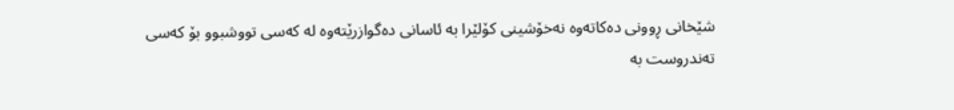شێخانی ڕوونی دەكاتەوە نەخۆشینی کۆلێرا بە ئاسانی دەگوازرێتەوە لە کەسی تووشبوو بۆ کەسی تەندروست بە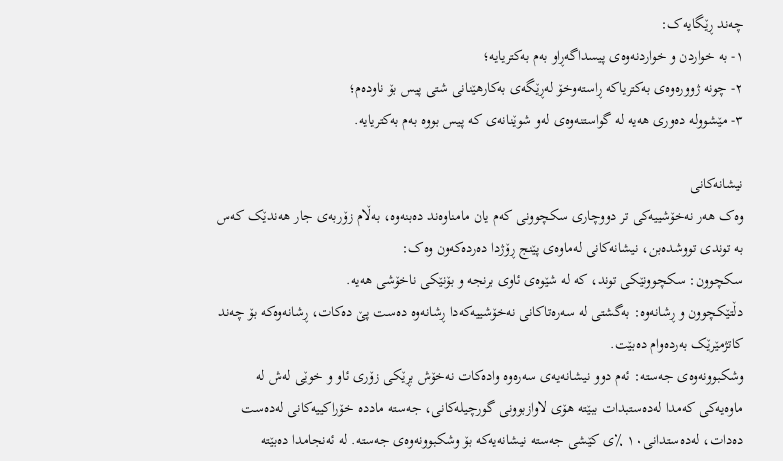چەند ڕێگایەک:
١- بە خواردن و خواردنەوەی پیسداگەڕاو بەم بەکتریایە؛
٢- چونە ژوورەوەی بەکتریاکە ڕاستەوخۆ لەڕێگەی بەکارهێنانی شتی پیس بۆ ناودەم؛
٣- مێشوولە دەوری هەیە لە گواستنەوەی لەو شوێنانەی کە پیس بووە بەم بەکتریایە.

نیشانەکانی
وەک هەر نەخۆشییەکی تر دووچاری سکچوونی کەم یان مامناوەند دەبنەوە، بەڵام زۆربەی جار هەندێک کەس بە توندی تووشدەبن، نیشانەکانی لەماوەی پێنج ڕۆژدا دەردەکەون وەک:
سکچوون: سکچوونێکی توند، کە لە شێوەی ئاوی برنجە و بۆنێکی ناخۆشی هەیە.
دڵتێکچوون و ڕشانەوە: بەگشتی لە سەرەتاکانی نەخۆشییەکەدا ڕشانەوە دەست پێ دەکات، ڕشانەوەکە بۆ چەند کاتژمێرێک بەردەوام دەبێت.
وشکبوونەوەی جەستە: ئەم دوو نیشانەیەی سەرەوە وادەکات نەخۆش بڕێکی زۆری ئاو و خوێی لەش لە ماوەیەکی کەمدا لەدەستبدات ببێتە هۆی لاوازبوونی گورچیلەکانی، جەستە ماددە خۆراکییەکانی لەدەست دەدات، لەدەستدانی١٠ ٪ی کێشی جەستە نیشانەیەکە بۆ وشکبوونەوەی جەستە. لە ئەنجامدا دەبێتە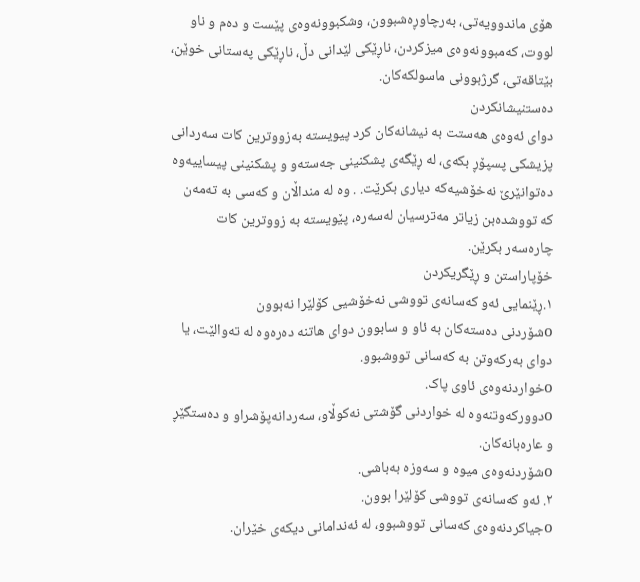هۆی ماندوویەتی، بەرچاوڕەشبوون، وشکبوونەوەی پێست و دەم و ناو لووت، کەمبوونەوەی میزکردن، ناڕێکی لێدانی دڵ، ناڕێکی پەستانی خوێن، بێتاقەتی، گرژبوونی ماسولکەکان.
دەستنیشانکردن
دوای ئەوەی هەستت بە نیشانەکان کرد پیویستە بەزووترین کات سەردانی پزیشکی پسپۆڕ بکەی، لە ڕێگەی پشکنینی جەستەو و پشکنینی پیساییەوە دەتوانێرێ نەخۆشیەکە دیاری بکرێت. . وە لە منداڵان و کەسی بە تەمەن کە تووشدەبن زیاتر مەترسیان لەسەرە، پێویستە بە زووترین کات چارەسەر بکرێن.
خۆپاراستن و ڕێگریکردن
١.ڕێنمایی ئەو کەسانەی تووشی نەخۆشیی کۆلێرا نەبوون
oشۆردنی دەستەکان بە ئاو و سابوون دوای هاتنە دەرەوە لە تەوالێت، یا دوای بەرکەوتن بە کەسانی تووشبوو.
oخواردنەوەی ئاوی پاک.
oدوورکەوتنەوە لە خواردنی گۆشتی نەکوڵاو، سەردانەپۆشراو و دەستگێڕ و عارەبانەکان.
oشۆردنەوەی میوە و سەوزە بەباشی.
٢. ئەو کەسانەی تووشی کۆلێرا بوون.
oجیاکردنەوەی کەسانی تووشبوو، لە ئەندامانی دیکەی خێران.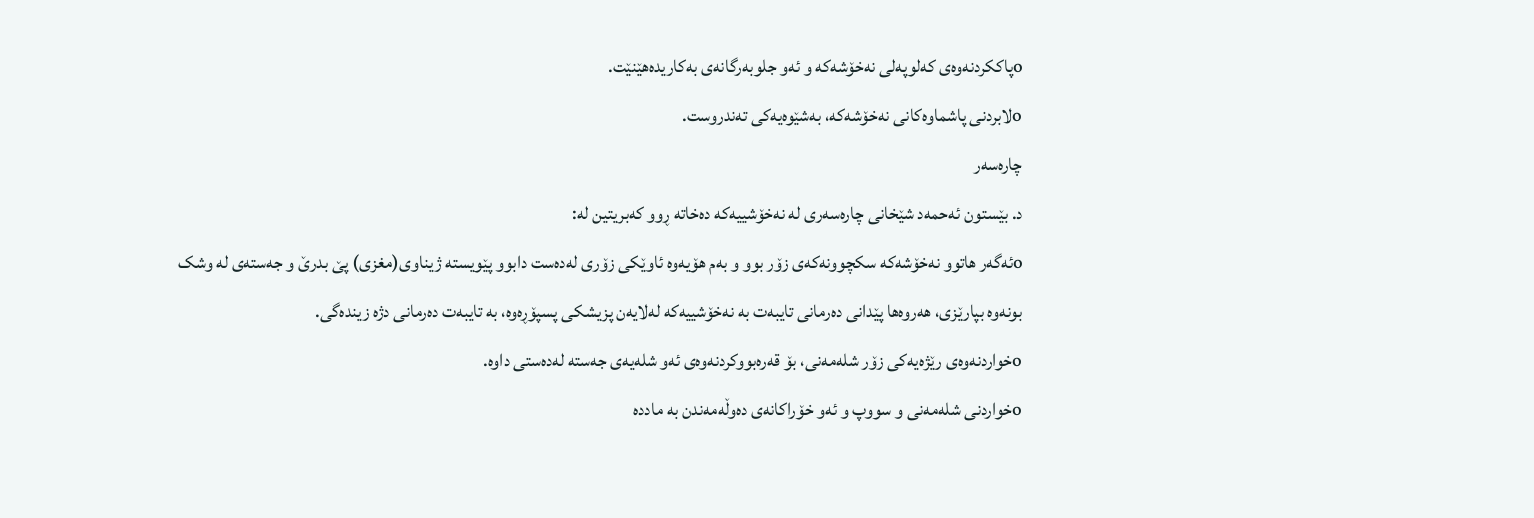oپاککردنەوەی کەلوپەلی نەخۆشەکە و ئەو جلوبەرگانەی بەکاریدەهێنێت.
oلابردنی پاشماوەکانی نەخۆشەکە، بەشێوەیەکی تەندروست.
چارەسەر
د. بێستون ئەحمەد شێخانی چارەسەری لە نەخۆشییەكە دەخاتە ڕوو كەبریتین لە:
oئەگەر هاتوو نەخۆشەکە سکچوونەکەی زۆر بوو و بەم هۆیەوە ئاوێکی زۆری لەدەست دابوو پێویستە ژیناوی(مغزی) پێ بدرێ و جەستەی لە وشک بونەوە بپارێزی، هەروەها پێدانی دەرمانی تایبەت بە نەخۆشییەکە لەلایەن پزیشکی پسپۆڕەوە، بە تایبەت دەرمانی دژە زیندەگی.
oخواردنەوەی رێژەیەکی زۆر شلەمەنی، بۆ قەرەبووکردنەوەی ئەو شلەیەی جەستە لەدەستی داوە.
oخواردنی شلەمەنی و سووپ و ئەو خۆراکانەی دەوڵەمەندن بە ماددە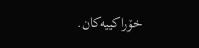خۆراکییەکان.